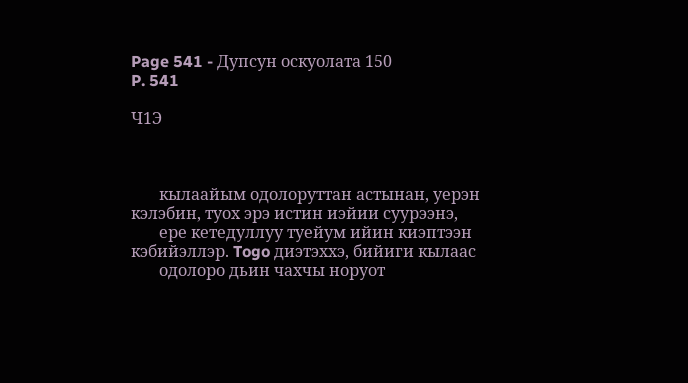Page 541 - Дупсун оскуолата 150
P. 541

Ч1Э



       кылаайым одолоруттан астынан, уерэн кэлэбин, туох эрэ истин иэйии суурээнэ,
       ере кетедуллуу туейум ийин киэптээн кэбийэллэр. Togo диэтэххэ, бийиги кылаас
       одолоро дьин чахчы норуот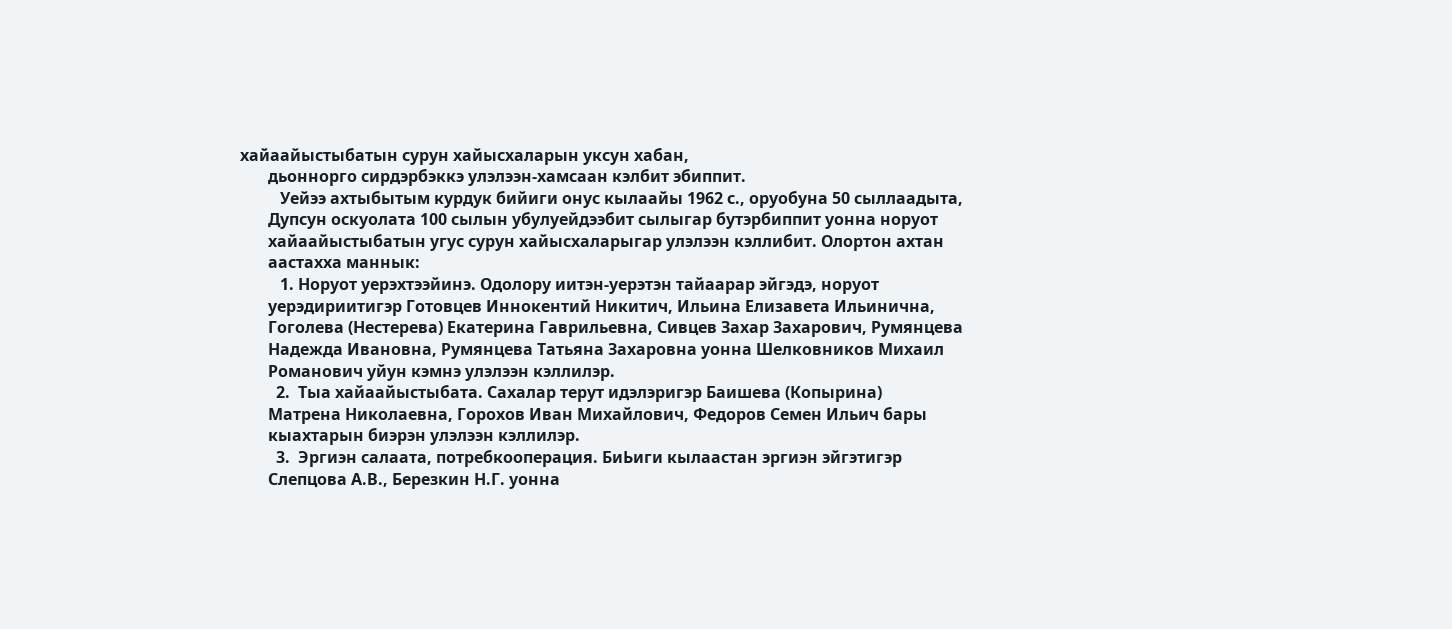хайаайыстыбатын сурун хайысхаларын уксун хабан,
       дьоннорго сирдэрбэккэ улэлээн-хамсаан кэлбит эбиппит.
          Уейээ ахтыбытым курдук бийиги онус кылаайы 1962 с., оруобуна 50 сыллаадыта,
       Дупсун оскуолата 100 сылын убулуейдээбит сылыгар бутэрбиппит уонна норуот
       хайаайыстыбатын угус сурун хайысхаларыгар улэлээн кэллибит. Олортон ахтан
       аастахха маннык:
          1. Норуот уерэхтээйинэ. Одолору иитэн-уерэтэн тайаарар эйгэдэ, норуот
       уерэдириитигэр Готовцев Иннокентий Никитич, Ильина Елизавета Ильинична,
       Гоголева (Нестерева) Екатерина Гаврильевна, Сивцев Захар Захарович, Румянцева
       Надежда Ивановна, Румянцева Татьяна Захаровна уонна Шелковников Михаил
       Романович уйун кэмнэ улэлээн кэллилэр.
         2.  Тыа хайаайыстыбата. Сахалар терут идэлэригэр Баишева (Копырина)
       Матрена Николаевна, Горохов Иван Михайлович, Федоров Семен Ильич бары
       кыахтарын биэрэн улэлээн кэллилэр.
         3.  Эргиэн салаата, потребкооперация. БиЬиги кылаастан эргиэн эйгэтигэр
       Слепцова А.В., Березкин Н.Г. уонна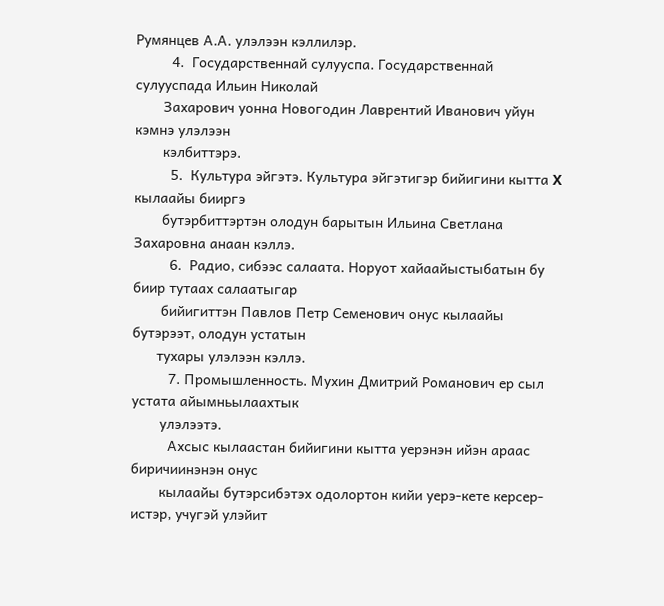Румянцев А.А. улэлээн кэллилэр.
         4.  Государственнай сулууспа. Государственнай сулууспада Ильин Николай
       Захарович уонна Новогодин Лаврентий Иванович уйун кэмнэ улэлээн
       кэлбиттэрэ.
         5.  Культура эйгэтэ. Культура эйгэтигэр бийигини кытта X кылаайы бииргэ
       бутэрбиттэртэн олодун барытын Ильина Светлана Захаровна анаан кэллэ.
         6.  Радио, сибээс салаата. Норуот хайаайыстыбатын бу биир тутаах салаатыгар
       бийигиттэн Павлов Петр Семенович онус кылаайы бутэрээт, олодун устатын
      тухары улэлээн кэллэ.
         7. Промышленность. Мухин Дмитрий Романович ер сыл устата айымньылаахтык
       улэлээтэ.
         Ахсыс кылаастан бийигини кытта уерэнэн ийэн араас биричиинэнэн онус
       кылаайы бутэрсибэтэх одолортон кийи уерэ-кете керсер-истэр, учугэй улэйит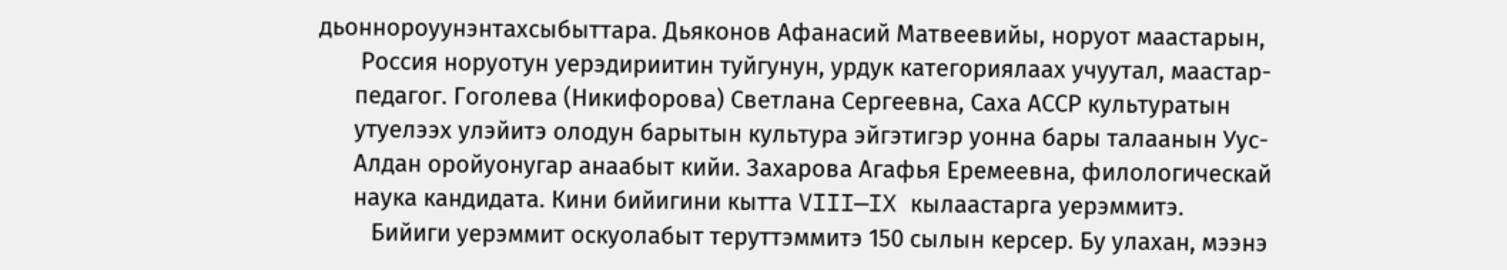дьоннороуунэнтахсыбыттара. Дьяконов Афанасий Матвеевийы, норуот маастарын,
       Россия норуотун уерэдириитин туйгунун, урдук категориялаах учуутал, маастар-
      педагог. Гоголева (Никифорова) Светлана Сергеевна, Саха АССР культуратын
      утуелээх улэйитэ олодун барытын культура эйгэтигэр уонна бары талаанын Уус-
      Алдан оройуонугар анаабыт кийи. Захарова Агафья Еремеевна, филологическай
      наука кандидата. Кини бийигини кытта VIII—IX кылаастарга уерэммитэ.
         Бийиги уерэммит оскуолабыт теруттэммитэ 150 сылын керсер. Бу улахан, мээнэ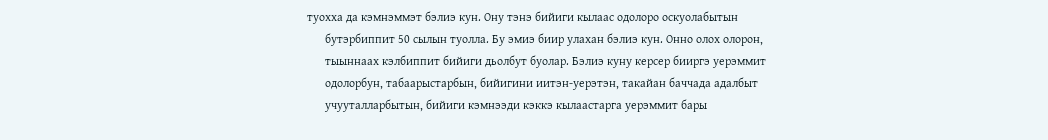туохха да кэмнэммэт бэлиэ кун. Ону тэнэ бийиги кылаас одолоро оскуолабытын
      бутэрбиппит 50 сылын туолла. Бу эмиэ биир улахан бэлиэ кун. Онно олох олорон,
      тыыннаах кэлбиппит бийиги дьолбут буолар. Бэлиэ куну керсер бииргэ уерэммит
      одолорбун, табаарыстарбын, бийигини иитэн-уерэтэн, такайан баччада адалбыт
      учууталларбытын, бийиги кэмнээди кэккэ кылаастарга уерэммит бары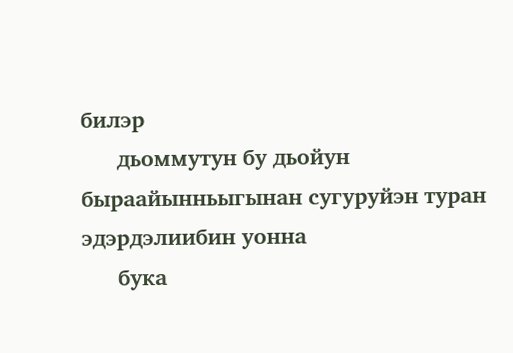билэр
      дьоммутун бу дьойун быраайынньыгынан сугуруйэн туран эдэрдэлиибин уонна
      бука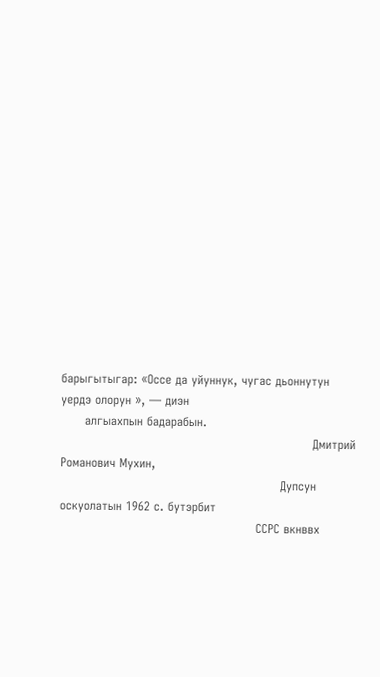барыгытыгар: «Оссе да уйуннук, чугас дьоннутун уердэ олорун », — диэн
      алгыахпын бадарабын.
                                                               Дмитрий Романович Мухин,
                                                       Дупсун оскуолатын 1962 с. бутэрбит
                                                 ССРС вкнввх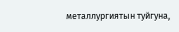металлургиятын туйгуна,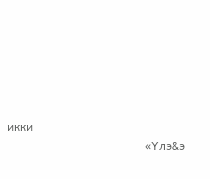икки
                                              «Yлэ&э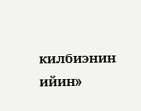килбиэнин ийин»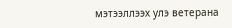мэтээллээх улэ ветерана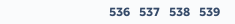536   537   538   539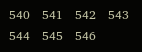540   541   542   543   544   545   546